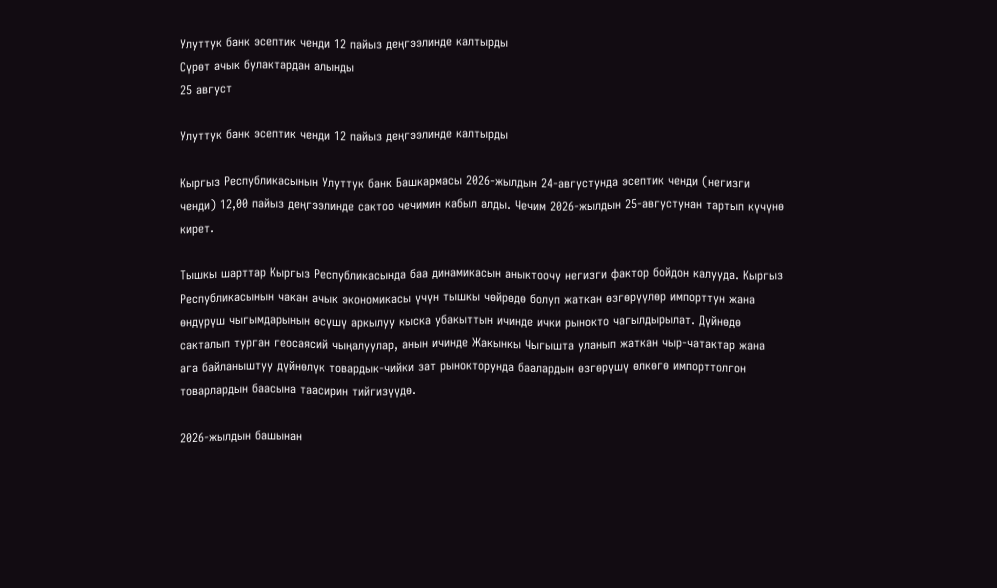Улуттук банк эсептик ченди 12 пайыз деңгээлинде калтырды
Сүрөт ачык булактардан алынды
25 август

Улуттук банк эсептик ченди 12 пайыз деңгээлинде калтырды

Кыргыз Республикасынын Улуттук банк Башкармасы 2026-жылдын 24-августунда эсептик ченди (негизги ченди) 12,00 пайыз деңгээлинде сактоо чечимин кабыл алды. Чечим 2026-жылдын 25-августунан тартып күчүнө кирет.

Тышкы шарттар Кыргыз Республикасында баа динамикасын аныктоочу негизги фактор бойдон калууда. Кыргыз Республикасынын чакан ачык экономикасы үчүн тышкы чөйрөдө болуп жаткан өзгөрүүлөр импорттун жана өндүрүш чыгымдарынын өсүшү аркылуу кыска убакыттын ичинде ички рынокто чагылдырылат. Дүйнөдө сакталып турган геосаясий чыңалуулар, анын ичинде Жакынкы Чыгышта уланып жаткан чыр-чатактар жана ага байланыштуу дүйнөлүк товардык-чийки зат рынокторунда баалардын өзгөрүшү өлкөгө импорттолгон товарлардын баасына таасирин тийгизүүдө.

2026-жылдын башынан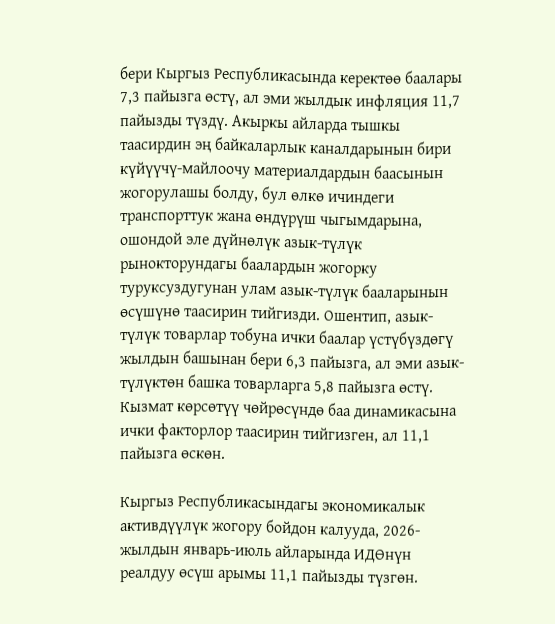бери Кыргыз Республикасында керектөө баалары 7,3 пайызга өстү, ал эми жылдык инфляция 11,7 пайызды түздү. Акыркы айларда тышкы таасирдин эң байкаларлык каналдарынын бири күйүүчү-майлоочу материалдардын баасынын жогорулашы болду, бул өлкө ичиндеги транспорттук жана өндүрүш чыгымдарына, ошондой эле дүйнөлүк азык-түлүк рынокторундагы баалардын жогорку туруксуздугунан улам азык-түлүк бааларынын өсүшүнө таасирин тийгизди. Ошентип, азык-түлүк товарлар тобуна ички баалар үстүбүздөгү жылдын башынан бери 6,3 пайызга, ал эми азык-түлүктөн башка товарларга 5,8 пайызга өстү. Кызмат көрсөтүү чөйрөсүндө баа динамикасына ички факторлор таасирин тийгизген, ал 11,1 пайызга өскөн.

Кыргыз Республикасындагы экономикалык активдүүлүк жогору бойдон калууда, 2026-жылдын январь-июль айларында ИДӨнүн реалдуу өсүш арымы 11,1 пайызды түзгөн.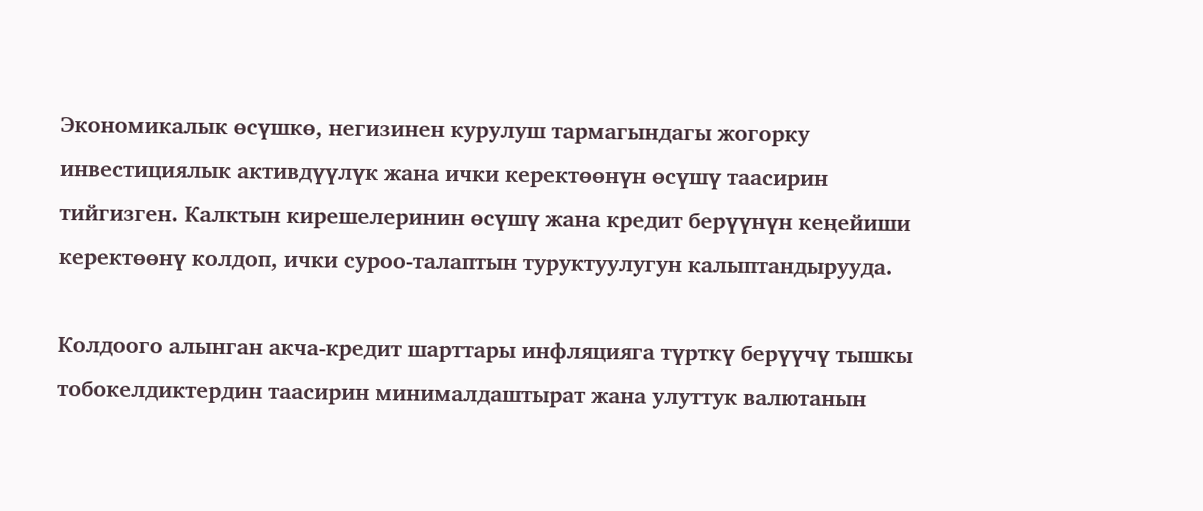Экономикалык өсүшкө, негизинен курулуш тармагындагы жогорку инвестициялык активдүүлүк жана ички керектөөнүн өсүшү таасирин тийгизген. Калктын кирешелеринин өсүшү жана кредит берүүнүн кеңейиши керектөөнү колдоп, ички суроо-талаптын туруктуулугун калыптандырууда.

Колдоого алынган акча-кредит шарттары инфляцияга түрткү берүүчү тышкы тобокелдиктердин таасирин минималдаштырат жана улуттук валютанын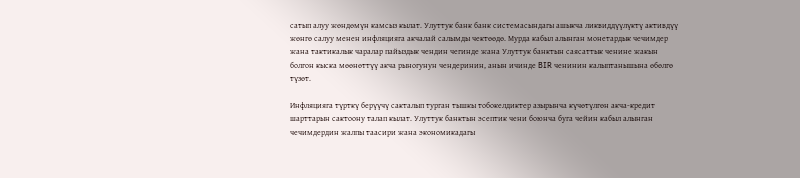сатып алуу жөндөмүн камсыз кылат. Улуттук банк банк системасындагы ашыкча ликвиддүүлүктү активдүү жөнгө салуу менен инфляцияга акчалай салымды чектөөдө. Мурда кабыл алынган монетардык чечимдер жана тактикалык чаралар пайыздык чендин чегинде жана Улуттук банктын саясаттык ченине жакын болгон кыска мөөнөттүү акча рыногунун чендеринин, анын ичинде BIR ченинин калыптанышына өбөлгө түзөт.

Инфляцияга түрткү берүүчү сакталып турган тышкы тобокелдиктер азырынча күчөтүлгөн акча-кредит шарттарын сактоону талап кылат. Улуттук банктын эсептик чени боюнча буга чейин кабыл алынган чечимдердин жалпы таасири жана экономикадагы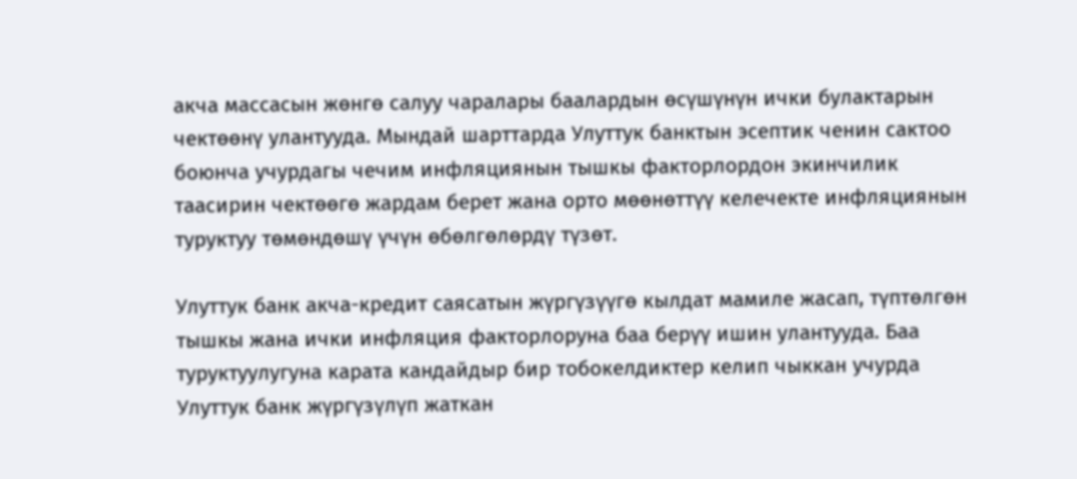акча массасын жөнгө салуу чаралары баалардын өсүшүнүн ички булактарын чектөөнү улантууда. Мындай шарттарда Улуттук банктын эсептик ченин сактоо боюнча учурдагы чечим инфляциянын тышкы факторлордон экинчилик таасирин чектөөгө жардам берет жана орто мөөнөттүү келечекте инфляциянын туруктуу төмөндөшү үчүн өбөлгөлөрдү түзөт.

Улуттук банк акча-кредит саясатын жүргүзүүгө кылдат мамиле жасап, түптөлгөн тышкы жана ички инфляция факторлоруна баа берүү ишин улантууда. Баа туруктуулугуна карата кандайдыр бир тобокелдиктер келип чыккан учурда Улуттук банк жүргүзүлүп жаткан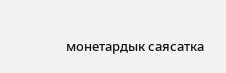монетардык саясатка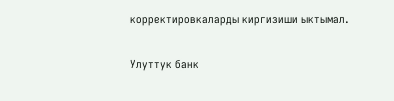корректировкаларды киргизиши ыктымал.

Улуттук банк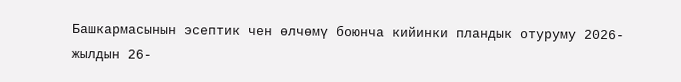Башкармасынын эсептик чен өлчөмү боюнча кийинки пландык отуруму 2026-жылдын 26-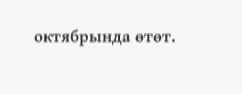октябрында өтөт.